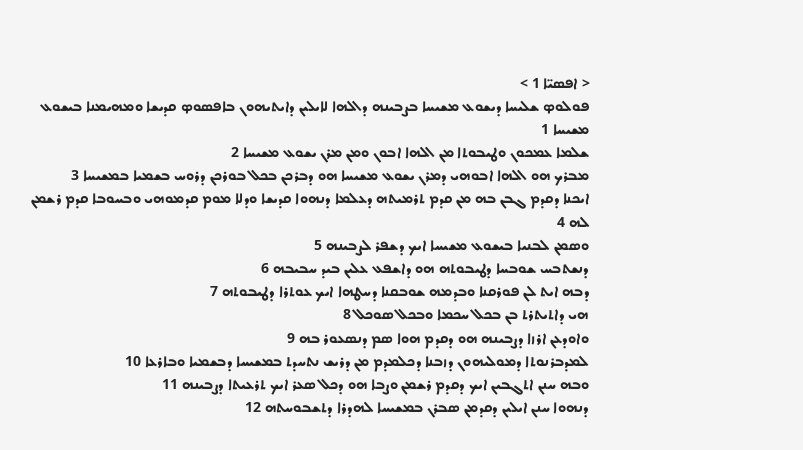< ܐܦܣܝ̈ܐ 1 >
ܦܘܠܘܤ ܫܠܝܚܐ ܕܝܫܘܥ ܡܫܝܚܐ ܒܨܒܝܢܗ ܕܐܠܗܐ ܠܐܝܠܝܢ ܕܐܝܬܝܗܘܢ ܒܐܦܤܘܤ ܩܕܝܫܐ ܘܡܗܝܡܢܐ ܒܝܫܘܥ ܡܫܝܚܐ 1
ܫܠܡܐ ܥܡܟܘܢ ܘܛܝܒܘܬܐ ܡܢ ܐܠܗܐ ܐܒܘܢ ܘܡܢ ܡܪܢ ܝܫܘܥ ܡܫܝܚܐ 2
ܡܒܪܟ ܗܘ ܐܠܗܐ ܐܒܘܗܝ ܕܡܪܢ ܝܫܘܥ ܡܫܝܚܐ ܗܘ ܕܒܪܟܢ ܒܟܠ ܒܘܪܟܢ ܕܪܘܚ ܒܫܡܝܐ ܒܡܫܝܚܐ 3
ܐܝܟܢܐ ܕܩܕܡ ܓܒܢ ܒܗ ܡܢ ܩܕܡ ܬܪܡܝܬܗ ܕܥܠܡܐ ܕܢܗܘܐ ܩܕܝܫܐ ܘܕܠܐ ܡܘܡ ܩܕܡܘܗܝ ܘܒܚܘܒܐ ܩܕܡ ܪܫܡܢ ܠܗ 4
ܘܤܡܢ ܠܒܢܝܐ ܒܝܫܘܥ ܡܫܝܚܐ ܐܝܟ ܕܫܦܪ ܠܨܒܝܢܗ 5
ܕܢܫܬܒܚ ܫܘܒܚܐ ܕܛܝܒܘܬܗ ܗܘ ܕܐܫܦܥ ܥܠܝܢ ܒܝܕ ܚܒܝܒܗ 6
ܕܒܗ ܐܝܬ ܠܢ ܦܘܪܩܢܐ ܘܒܕܡܗ ܫܘܒܩܢܐ ܕܚܛܗܐ ܐܝܟ ܥܘܬܪܐ ܕܛܝܒܘܬܗ 7
ܗܝ ܕܐܬܝܬܪܬ ܒܢ ܒܟܠ ܚܟܡܐ ܘܒܟܠ ܤܘܟܠ 8
ܘܐܘܕܥܢ ܐܪܙܐ ܕܨܒܝܢܗ ܗܘ ܕܩܕܡ ܗܘܐ ܤܡ ܕܢܤܥܘܪ ܒܗ 9
ܠܡܕܒܪܢܘܬܐ ܕܡܘܠܝܗܘܢ ܕܙܒܢܐ ܕܟܠܡܕܡ ܡܢ ܕܪܝܫ ܢܬܚܕܬ ܒܡܫܝܚܐ ܕܒܫܡܝܐ ܘܒܐܪܥܐ 10
ܘܒܗ ܚܢܢ ܐܬܓܒܝܢ ܐܝܟ ܕܩܕܡ ܪܫܡܢ ܘܨܒܐ ܗܘ ܕܟܠ ܤܥܪ ܐܝܟ ܬܪܥܝܬܐ ܕܨܒܝܢܗ 11
ܕܢܗܘܐ ܚܢܢ ܐܝܠܝܢ ܕܩܕܡܢ ܤܒܪܢ ܒܡܫܝܚܐ ܠܗܕܪܐ ܕܬܫܒܘܚܬܗ 12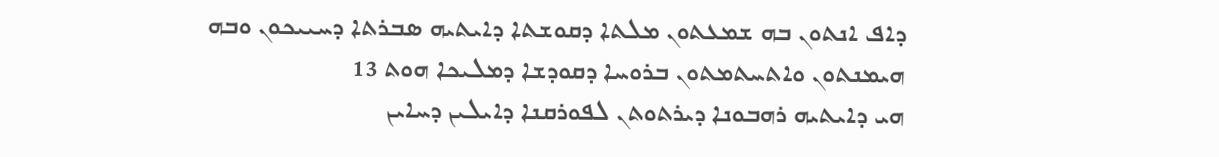ܕܐܦ ܐܢܬܘܢ ܒܗ ܫܡܥܬܘܢ ܡܠܬܐ ܕܩܘܫܬܐ ܕܐܝܬܝܗ ܤܒܪܬܐ ܕܚܝܝܟܘܢ ܘܒܗ ܗܝܡܢܬܘܢ ܘܐܬܚܬܡܬܘܢ ܒܪܘܚܐ ܕܩܘܕܫܐ ܕܡܠܝܟܐ ܗܘܬ 13
ܗܝ ܕܐܝܬܝܗ ܪܗܒܘܢܐ ܕܝܪܬܘܬܢ ܠܦܘܪܩܢܐ ܕܐܝܠܝܢ ܕܚܐܝܢ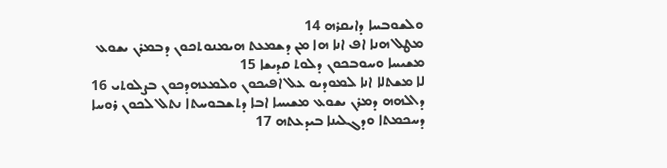ܘܠܫܘܒܚܐ ܕܐܝܩܪܗ 14
ܡܛܠ ܗܢܐ ܐܦ ܐܢܐ ܗܐ ܡܢ ܕܫܡܥܬ ܗܝܡܢܘܬܟܘܢ ܕܒܡܪܢ ܝܫܘܥ ܡܫܝܚܐ ܘܚܘܒܟܘܢ ܕܠܘܬ ܩܕܝܫܐ 15
ܠܐ ܡܫܬܠܐ ܐܢܐ ܠܡܘܕܝܘ ܥܠ ܐܦܝܟܘܢ ܘܠܡܥܗܕܟܘܢ ܒܨܠܘܬܝ 16
ܕܐܠܗܗ ܕܡܪܢ ܝܫܘܥ ܡܫܝܚܐ ܐܒܐ ܕܬܫܒܘܚܬܐ ܢܬܠ ܠܟܘܢ ܪܘܚܐ ܕܚܟܡܬܐ ܘܕܓܠܝܢܐ ܒܝܕܥܬܗ 17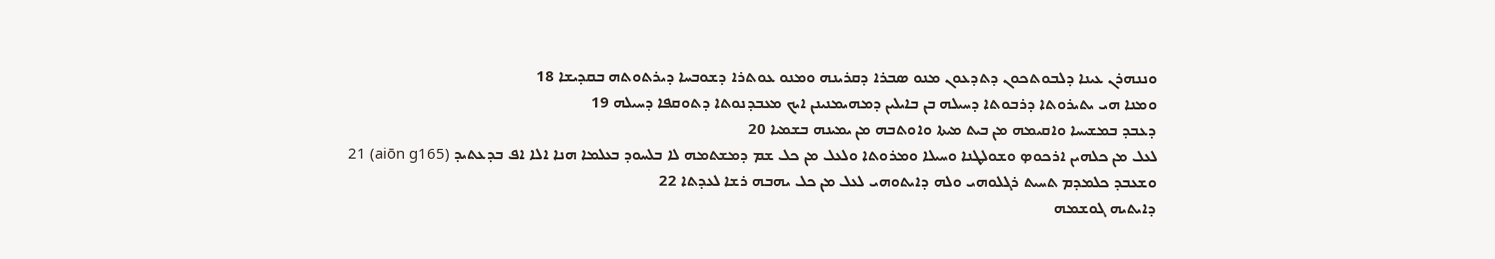ܘܢܢܗܪܢ ܥܝܢܐ ܕܠܒܘܬܟܘܢ ܕܬܕܥܘܢ ܡܢܘ ܤܒܪܐ ܕܩܪܝܢܗ ܘܡܢܘ ܥܘܬܪܐ ܕܫܘܒܚܐ ܕܝܪܬܘܬܗ ܒܩܕܝܫܐ 18
ܘܡܢܐ ܗܝ ܝܬܝܪܘܬܐ ܕܪܒܘܬܐ ܕܚܝܠܗ ܒܢ ܒܐܝܠܝܢ ܕܡܗܝܡܢܝܢܢ ܐܝܟ ܡܥܒܕܢܘܬܐ ܕܬܘܩܦܐ ܕܚܝܠܗ 19
ܕܥܒܕ ܒܡܫܝܚܐ ܘܐܩܝܡܗ ܡܢ ܒܝܬ ܡܝܬܐ ܘܐܘܬܒܗ ܡܢ ܝܡܝܢܗ ܒܫܡܝܐ 20
ܠܥܠ ܡܢ ܟܠܗܝܢ ܐܪܟܘܤ ܘܫܘܠܛܢܐ ܘܚܝܠܐ ܘܡܪܘܬܐ ܘܠܥܠ ܡܢ ܟܠ ܫܡ ܕܡܫܬܡܗ ܠܐ ܒܠܚܘܕ ܒܥܠܡܐ ܗܢܐ ܐܠܐ ܐܦ ܒܕܥܬܝܕ (aiōn g165) 21
ܘܫܥܒܕ ܟܠܡܕܡ ܬܚܝܬ ܪܓܠܘܗܝ ܘܠܗ ܕܐܝܬܘܗܝ ܠܥܠ ܡܢ ܟܠ ܝܗܒܗ ܪܫܐ ܠܥܕܬܐ 22
ܕܐܝܬܝܗ ܓܘܫܡܗ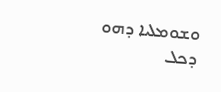ܘܫܘܡܠܝܐ ܕܗܘ ܕܟܠ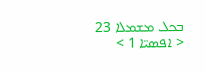ܒܟܠ ܡܫܡܠܐ 23
< ܐܦܣܝ̈ܐ 1 >